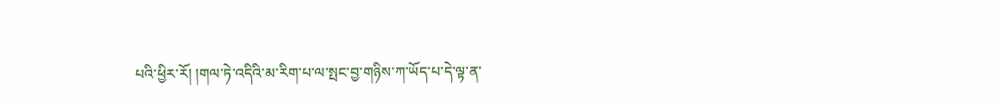པའི་ཕྱིར་རོ། །གལ་ཏེ་འདིའི་མ་རིག་པ་ལ་སྤང་བྱ་གཉིས་ཀ་ཡོད་པ་དེ་ལྟ་ན་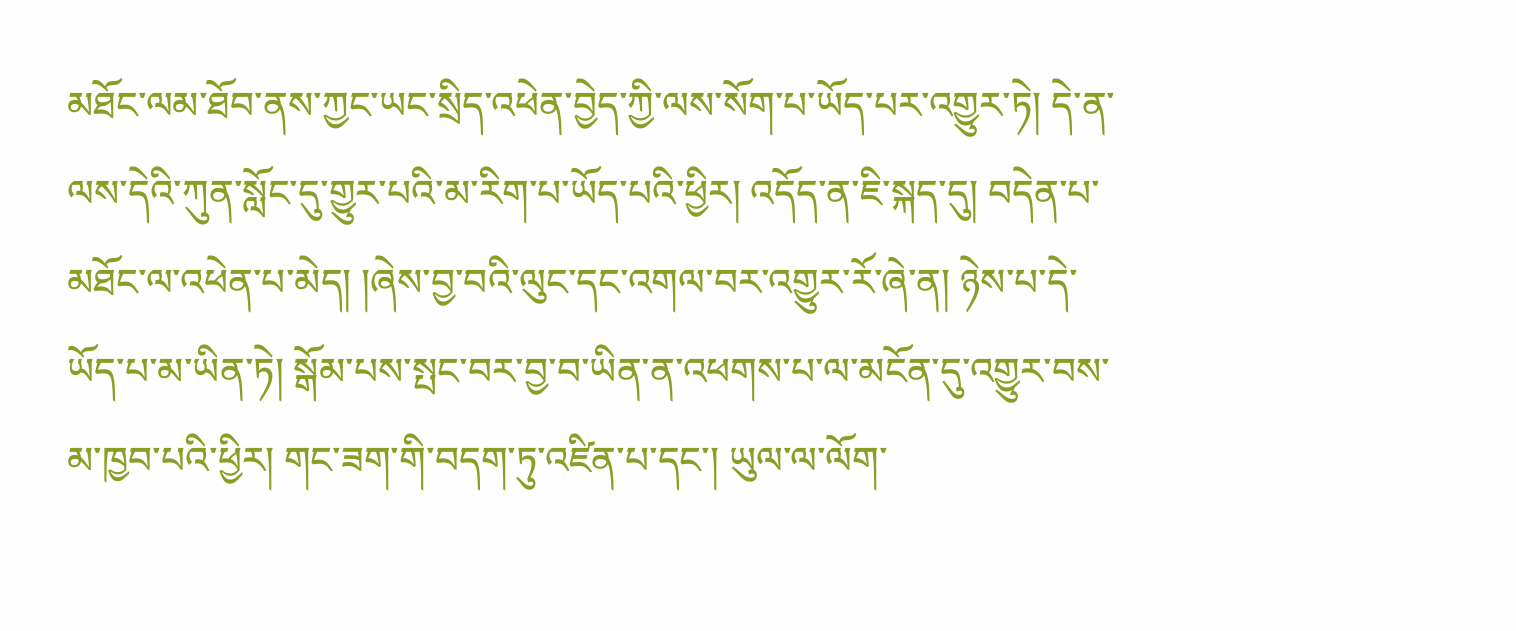མཐོང་ལམ་ཐོབ་ནས་ཀྱང་ཡང་སྲིད་འཕེན་བྱེད་ཀྱི་ལས་སོག་པ་ཡོད་པར་འགྱུར་ཏེ། དེ་ན་ལས་དེའི་ཀུན་སློང་དུ་གྱུར་པའི་མ་རིག་པ་ཡོད་པའི་ཕྱིར། འདོད་ན་ཇི་སྐད་དུ། བདེན་པ་མཐོང་ལ་འཕེན་པ་མེད། །ཞེས་བྱ་བའི་ལུང་དང་འགལ་བར་འགྱུར་རོ་ཞེ་ན། ཉེས་པ་དེ་ཡོད་པ་མ་ཡིན་ཏེ། སྒོམ་པས་སྤང་བར་བྱ་བ་ཡིན་ན་འཕགས་པ་ལ་མངོན་དུ་འགྱུར་བས་མ་ཁྱབ་པའི་ཕྱིར། གང་ཟག་གི་བདག་ཏུ་འཛིན་པ་དང་། ཡུལ་ལ་ལོག་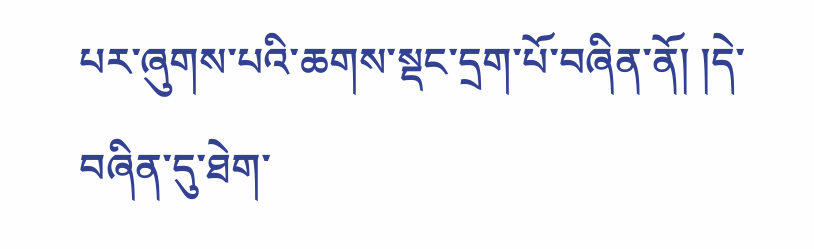པར་ཞུགས་པའི་ཆགས་སྡང་དྲག་པོ་བཞིན་ནོ། །དེ་བཞིན་དུ་ཐེག་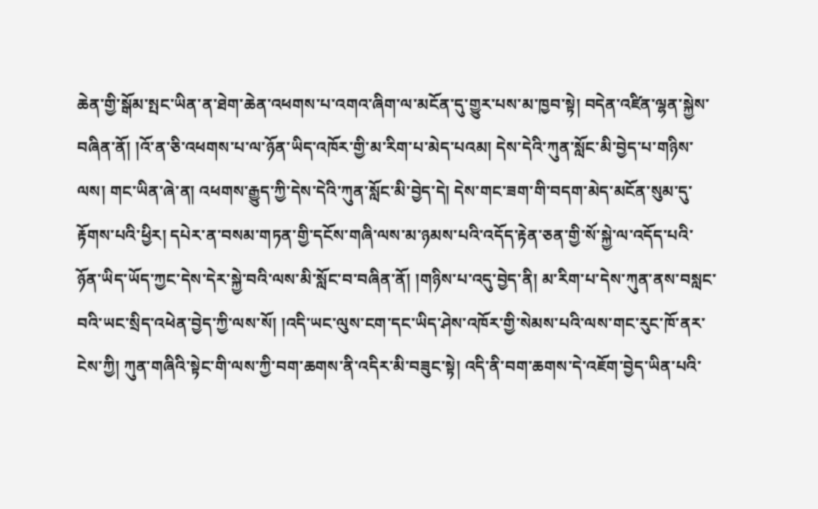ཆེན་གྱི་སྒོམ་སྤང་ཡིན་ན་ཐེག་ཆེན་འཕགས་པ་འགའ་ཞིག་ལ་མངོན་དུ་གྱུར་པས་མ་ཁྱབ་སྟེ། བདེན་འཛིན་ལྷན་སྐྱེས་བཞིན་ནོ། །འོ་ན་ཅི་འཕགས་པ་ལ་ཉོན་ཡིད་འཁོར་གྱི་མ་རིག་པ་མེད་པའམ། དེས་དེའི་ཀུན་སློང་མི་བྱེད་པ་གཉིས་ལས། གང་ཡིན་ཞེ་ན། འཕགས་རྒྱུད་ཀྱི་དེས་དེའི་ཀུན་སློང་མི་བྱེད་དེ། དེས་གང་ཟག་གི་བདག་མེད་མངོན་སུམ་དུ་རྟོགས་པའི་ཕྱིར། དཔེར་ན་བསམ་གཏན་གྱི་དངོས་གཞི་ལས་མ་ཉམས་པའི་འདོད་རྟེན་ཅན་གྱི་སོ་སྐྱེ་ལ་འདོད་པའི་ཉོན་ཡིད་ཡོད་ཀྱང་དེས་དེར་སྐྱེ་བའི་ལས་མི་སློང་བ་བཞིན་ནོ། །གཉིས་པ་འདུ་བྱེད་ནི། མ་རིག་པ་དེས་ཀུན་ནས་བསླང་བའི་ཡང་སྲིད་འཕེན་བྱེད་ཀྱི་ལས་སོ། །འདི་ཡང་ལུས་ངག་དང་ཡིད་ཤེས་འཁོར་གྱི་སེམས་པའི་ལས་གང་རུང་ཁོ་ནར་ངེས་ཀྱི། ཀུན་གཞིའི་སྟེང་གི་ལས་ཀྱི་བག་ཆགས་ནི་འདིར་མི་བཟུང་སྟེ། འདི་ནི་བག་ཆགས་དེ་འཇོག་བྱེད་ཡིན་པའི་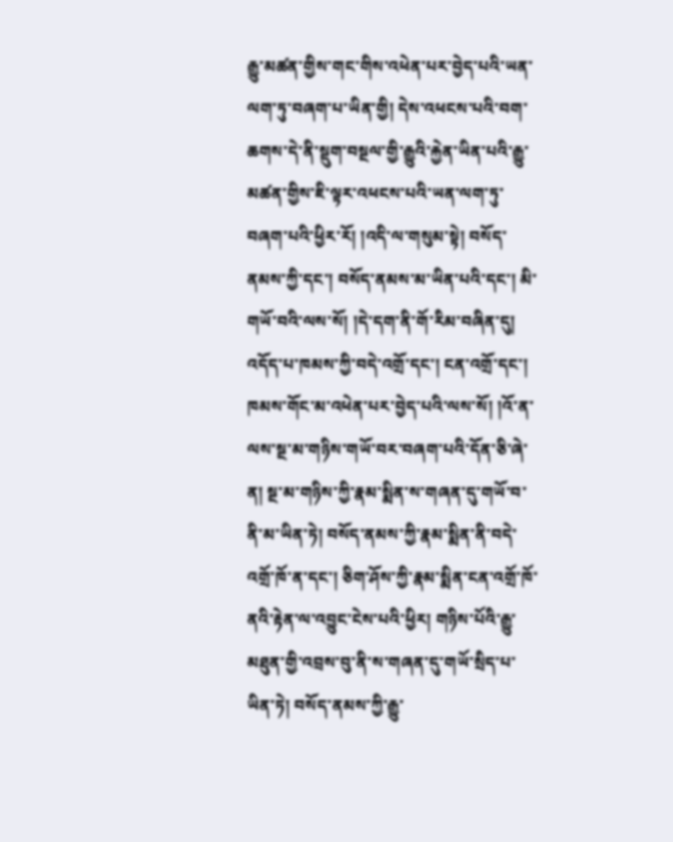རྒྱུ་མཚན་གྱིས་གང་གིས་འཕེན་པར་བྱེད་པའི་ཡན་ལག་ཏུ་བཞག་པ་ཡིན་གྱི། དེས་འཕངས་པའི་བག་ཆགས་དེ་ནི་སྡུག་བསྔལ་གྱི་རྒྱུའི་རྐྱེན་ཡིན་པའི་རྒྱུ་མཚན་གྱིས་ཇི་ལྟར་འཕངས་པའི་ཡན་ལག་ཏུ་བཞག་པའི་ཕྱིར་རོ། །འདི་ལ་གསུམ་སྟེ། བསོད་ནམས་ཀྱི་དང་། བསོད་ནམས་མ་ཡིན་པའི་དང་། མི་གཡོ་བའི་ལས་སོ། །དེ་དག་ནི་གོ་རིམ་བཞིན་དུ། འདོད་པ་ཁམས་ཀྱི་བདེ་འགྲོ་དང་། ངན་འགྲོ་དང་། ཁམས་གོང་མ་འཕེན་པར་བྱེད་པའི་ལས་སོ། །འོ་ན་ལས་སྔ་མ་གཉིས་གཡོ་བར་བཞག་པའི་དོན་ཅི་ཞེ་ན། སྔ་མ་གཉིས་ཀྱི་རྣམ་སྨིན་ས་གཞན་དུ་གཡོ་བ་ནི་མ་ཡིན་ཏེ། བསོད་ནམས་ཀྱི་རྣམ་སྨིན་ནི་བདེ་འགྲོ་ཁོ་ན་དང་། ཅིག་ཤོས་ཀྱི་རྣམ་སྨིན་ངན་འགྲོ་ཁོ་ནའི་རྟེན་ལ་འབྱུང་ངེས་པའི་ཕྱིར། གཉིས་པོའི་རྒྱུ་མཐུན་གྱི་འབྲས་བུ་ནི་ས་གཞན་དུ་གཡོ་སྲིད་པ་ཡིན་ཏེ། བསོད་ནམས་ཀྱི་རྒྱུ་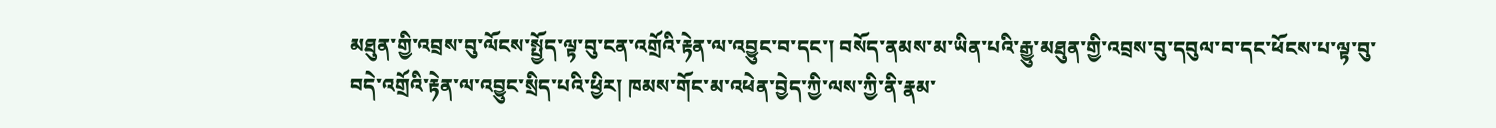མཐུན་གྱི་འབྲས་བུ་ལོངས་སྤྱོད་ལྟ་བུ་ངན་འགྲོའི་རྟེན་ལ་འབྱུང་བ་དང་། བསོད་ནམས་མ་ཡིན་པའི་རྒྱུ་མཐུན་གྱི་འབྲས་བུ་དབུལ་བ་དང་ཕོངས་པ་ལྟ་བུ་བདེ་འགྲོའི་རྟེན་ལ་འབྱུང་སྲིད་པའི་ཕྱིར། ཁམས་གོང་མ་འཕེན་བྱེད་ཀྱི་ལས་ཀྱི་ནི་རྣམ་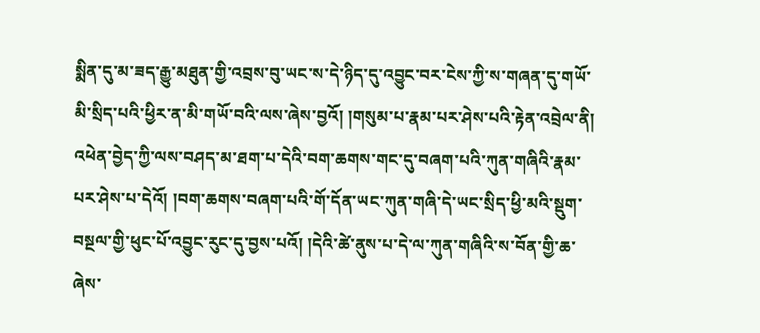སྨིན་དུ་མ་ཟད་རྒྱུ་མཐུན་གྱི་འབྲས་བུ་ཡང་ས་དེ་ཉིད་དུ་འབྱུང་བར་ངེས་ཀྱི་ས་གཞན་དུ་གཡོ་མི་སྲིད་པའི་ཕྱིར་ན་མི་གཡོ་བའི་ལས་ཞེས་བྱའོ། །གསུམ་པ་རྣམ་པར་ཤེས་པའི་རྟེན་འབྲེལ་ནི། འཕེན་བྱེད་ཀྱི་ལས་བཤད་མ་ཐག་པ་དེའི་བག་ཆགས་གང་དུ་བཞག་པའི་ཀུན་གཞིའི་རྣམ་པར་ཤེས་པ་དེའོ། །བག་ཆགས་བཞག་པའི་གོ་དོན་ཡང་ཀུན་གཞི་དེ་ཡང་སྲིད་ཕྱི་མའི་སྡུག་བསྔལ་གྱི་ཕུང་པོ་འབྱུང་རུང་དུ་བྱས་པའོ། །དེའི་ཚེ་ནུས་པ་དེ་ལ་ཀུན་གཞིའི་ས་བོན་གྱི་ཆ་ཞེས་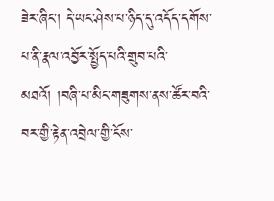ཟེར་ཞིང་། དེ་ཡང་ཤེས་པ་ཉིད་དུ་འདོད་དགོས་པ་ནི་རྣལ་འབྱོར་སྤྱོད་པའི་གྲུབ་པའི་མཐའོ། །བཞི་པ་མིང་གཟུགས་ནས་ཚོར་བའི་བར་གྱི་རྟེན་འབྲེལ་གྱི་ངོས་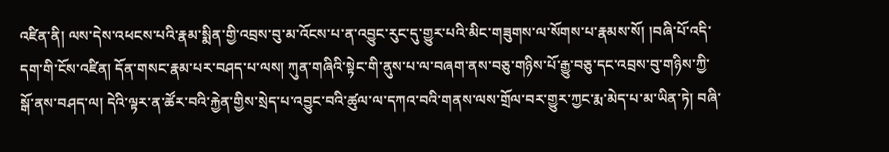འཛིན་ནི། ལས་དེས་འཕངས་པའི་རྣམ་སྨིན་གྱི་འབྲས་བུ་མ་འོངས་པ་ན་འབྱུང་རུང་དུ་གྱུར་པའི་མིང་གཟུགས་ལ་སོགས་པ་རྣམས་སོ། །བཞི་པོ་འདི་དག་གི་ངོས་འཛིན། དོན་གསང་རྣམ་པར་བཤད་པ་ལས། ཀུན་གཞིའི་སྟེང་གི་ནུས་པ་ལ་བཞག་ནས་བཅུ་གཉིས་པོ་རྒྱུ་བཅུ་དང་འབྲས་བུ་གཉིས་ཀྱི་སྒོ་ནས་བཤད་ལ། དེའི་ལྟར་ན་ཚོར་བའི་རྐྱེན་གྱིས་སྲེད་པ་འབྱུང་བའི་ཚུལ་ལ་དཀའ་བའི་གནས་ལས་གྲོལ་བར་གྱུར་ཀྱང་རྨ་མེད་པ་མ་ཡིན་ཏེ། བཞི་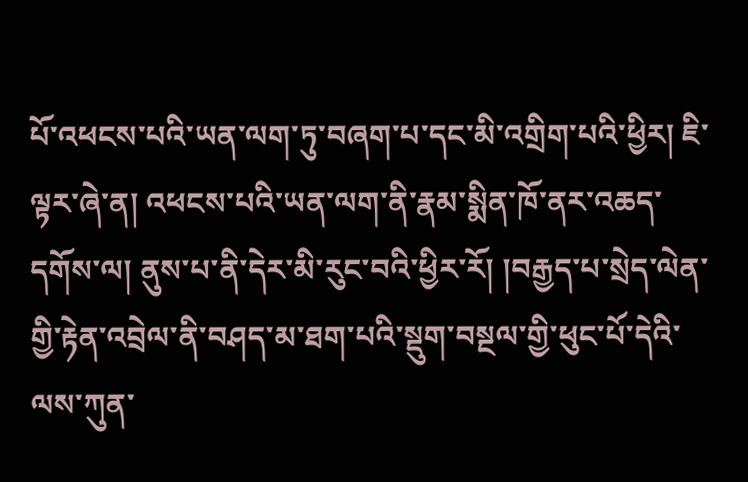པོ་འཕངས་པའི་ཡན་ལག་ཏུ་བཞག་པ་དང་མི་འགྲིག་པའི་ཕྱིར། ཇི་ལྟར་ཞེ་ན། འཕངས་པའི་ཡན་ལག་ནི་རྣམ་སྨིན་ཁོ་ནར་འཆད་དགོས་ལ། ནུས་པ་ནི་དེར་མི་རུང་བའི་ཕྱིར་རོ། །བརྒྱད་པ་སྲེད་ལེན་གྱི་རྟེན་འབྲེལ་ནི་བཤད་མ་ཐག་པའི་སྡུག་བསྔལ་གྱི་ཕུང་པོ་དེའི་ལས་ཀུན་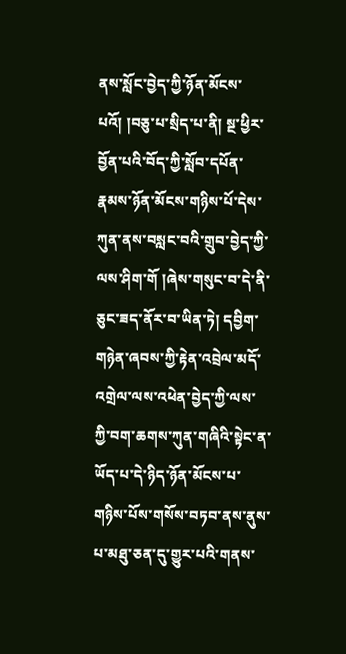ནས་སློང་བྱེད་ཀྱི་ཉོན་མོངས་པའོ། །བཅུ་པ་སྲིད་པ་ནི། སྔ་ཕྱིར་བྱོན་པའི་བོད་ཀྱི་སློབ་དཔོན་རྣམས་ཉོན་མོངས་གཉིས་པོ་དེས་ཀུན་ནས་བསླང་བའི་གྲུབ་བྱེད་ཀྱི་ལས་ཤིག་གོ །ཞེས་གསུང་བ་དེ་ནི་ཅུང་ཟད་ནོར་བ་ཡིན་ཏེ། དབྱིག་གཉེན་ཞབས་ཀྱི་རྟེན་འབྲེལ་མདོ་འགྲེལ་ལས་འཕེན་བྱེད་ཀྱི་ལས་ཀྱི་བག་ཆགས་ཀུན་གཞིའི་སྟེང་ན་ཡོད་པ་དེ་ཉིད་ཉོན་མོངས་པ་གཉིས་པོས་གསོས་བཏབ་ནས་ནུས་པ་མཐུ་ཅན་དུ་གྱུར་པའི་གནས་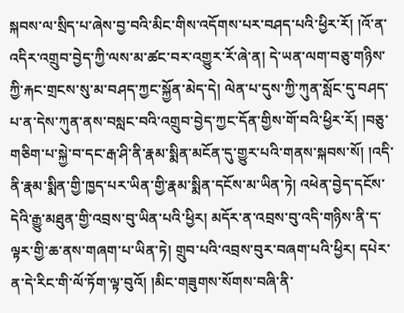སྐབས་ལ་སྲིད་པ་ཞེས་བྱ་བའི་མིང་གིས་འདོགས་པར་བཤད་པའི་ཕྱིར་རོ། །འོ་ན་འདིར་འགྲུབ་བྱེད་ཀྱི་ལས་མ་ཚང་བར་འགྱུར་རོ་ཞེ་ན། དེ་ཡན་ལག་བཅུ་གཉིས་ཀྱི་རྐང་གྲངས་སུ་མ་བཤད་ཀྱང་སྐྱོན་མེད་དེ། ལེན་པ་དུས་ཀྱི་ཀུན་སློང་དུ་བཤད་པ་ན་དེས་ཀུན་ནས་བསླང་བའི་འགྲུབ་བྱེད་ཀྱང་དོན་གྱིས་གོ་བའི་ཕྱིར་རོ། །བཅུ་གཅིག་པ་སྐྱེ་བ་དང་རྒ་ཤི་ནི་རྣམ་སྨིན་མངོན་དུ་གྱུར་པའི་གནས་སྐབས་སོ། །འདི་ནི་རྣམ་སྨིན་གྱི་ཁྱད་པར་ཡིན་གྱི་རྣམ་སྨིན་དངོས་མ་ཡིན་ཏེ། འཕེན་བྱེད་དངོས་དེའི་རྒྱུ་མཐུན་གྱི་འབྲས་བུ་ཡིན་པའི་ཕྱིར། མདོར་ན་འབྲས་བུ་འདི་གཉིས་ནི་ད་ལྟར་གྱི་ཆ་ནས་གཞག་པ་ཡིན་ཏེ། གྲུབ་པའི་འབྲས་བུར་བཞག་པའི་ཕྱིར། དཔེར་ན་དེ་རིང་གི་ལོ་ཏོག་ལྟ་བུའོ། །མིང་གཟུགས་སོགས་བཞི་ནི་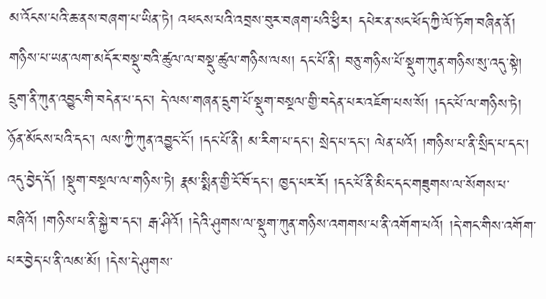མ་འོངས་པའི་ཆ་ནས་བཞག་པ་ཡིན་ཏེ། འཕངས་པའི་འབྲས་བུར་བཞག་པའི་ཕྱིར། དཔེར་ན་སང་ཕོད་ཀྱི་ལོ་ཏོག་བཞིན་ནོ། གཉིས་པ་ཡན་ལག་མདོར་བསྡུ་བའི་ཚུལ་ལ་བསྡུ་ཚུལ་གཉིས་ལས། དང་པོ་ནི། བཅུ་གཉིས་པོ་སྡུག་ཀུན་གཉིས་སུ་འདུ་སྟེ། དྲུག་ནི་ཀུན་འབྱུང་གི་བདེན་པ་དང་། དེ་ལས་གཞན་དྲུག་པོ་སྡུག་བསྔལ་གྱི་བདེན་པར་འཇོག་པས་སོ། །དང་པོ་ལ་གཉིས་ཏེ། ཉོན་མོངས་པའི་དང་། ལས་ཀྱི་ཀུན་འབྱུང་ངོ་། །དང་པོ་ནི། མ་རིག་པ་དང་། སྲེད་པ་དང་། ལེན་པའོ། །གཉིས་པ་ནི་སྲིད་པ་དང་། འདུ་བྱེད་དོ། །སྡུག་བསྔལ་ལ་གཉིས་ཏེ། རྣམ་སྨིན་གྱི་ངོ་བོ་དང་། ཁྱད་པར་རོ། །དང་པོ་ནི་མིང་དང་གཟུགས་ལ་སོགས་པ་བཞིའོ། །གཉིས་པ་ནི་སྐྱེ་བ་དང་། རྒ་ཤིའོ། །དེའི་ཤུགས་ལ་སྡུག་ཀུན་གཉིས་འགགས་པ་ནི་འགོག་པའོ། །དེ་གང་གིས་འགོག་པར་བྱེད་པ་ནི་ལམ་མོ། །དེས་དེ་ཤུགས་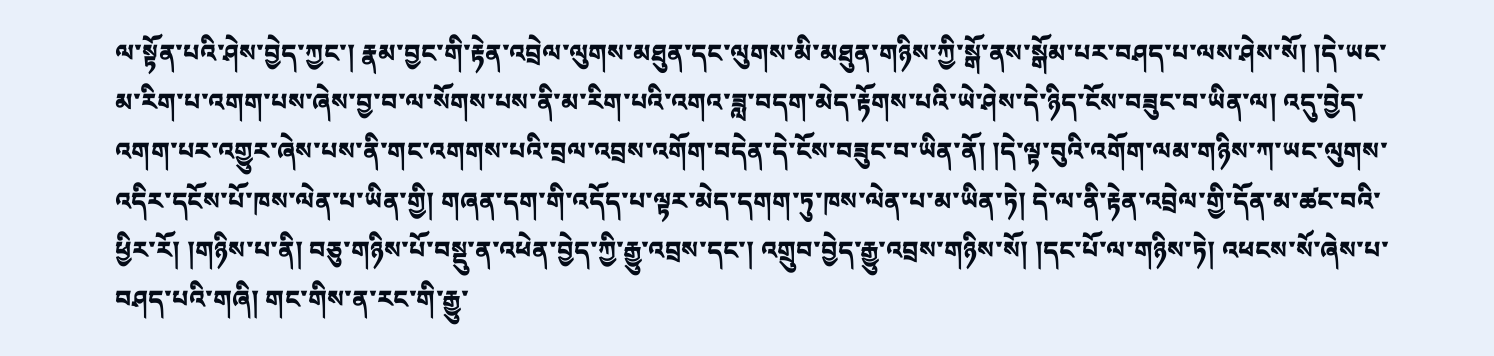ལ་སྟོན་པའི་ཤེས་བྱེད་ཀྱང་། རྣམ་བྱང་གི་རྟེན་འབྲེལ་ལུགས་མཐུན་དང་ལུགས་མི་མཐུན་གཉིས་ཀྱི་སྒོ་ནས་སྒོམ་པར་བཤད་པ་ལས་ཤེས་སོ། །དེ་ཡང་མ་རིག་པ་འགག་པས་ཞེས་བྱ་བ་ལ་སོགས་པས་ནི་མ་རིག་པའི་འགའ་ཟླ་བདག་མེད་རྟོགས་པའི་ཡེ་ཤེས་དེ་ཉིད་ངོས་བཟུང་བ་ཡིན་ལ། འདུ་བྱེད་འགག་པར་འགྱུར་ཞེས་པས་ནི་གང་འགགས་པའི་བྲལ་འབྲས་འགོག་བདེན་དེ་ངོས་བཟུང་བ་ཡིན་ནོ། །དེ་ལྟ་བུའི་འགོག་ལམ་གཉིས་ཀ་ཡང་ལུགས་འདིར་དངོས་པོ་ཁས་ལེན་པ་ཡིན་གྱི། གཞན་དག་གི་འདོད་པ་ལྟར་མེད་དགག་ཏུ་ཁས་ལེན་པ་མ་ཡིན་ཏེ། དེ་ལ་ནི་རྟེན་འབྲེལ་གྱི་དོན་མ་ཚང་བའི་ཕྱིར་རོ། །གཉིས་པ་ནི། བཅུ་གཉིས་པོ་བསྡུ་ན་འཕེན་བྱེད་ཀྱི་རྒྱུ་འབྲས་དང་། འགྲུབ་བྱེད་རྒྱུ་འབྲས་གཉིས་སོ། །དང་པོ་ལ་གཉིས་ཏེ། འཕངས་སོ་ཞེས་པ་བཤད་པའི་གཞི། གང་གིས་ན་རང་གི་རྒྱུ་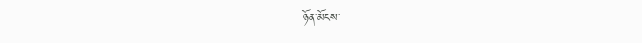ཉོན་མོངས་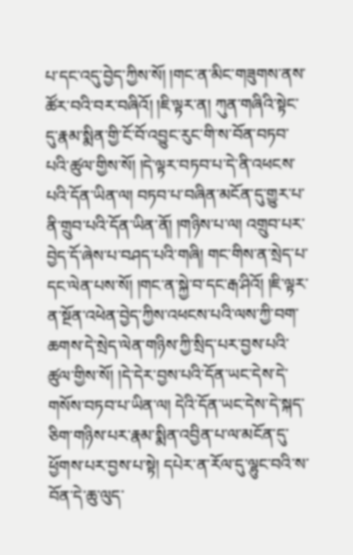པ་དང་འདུ་བྱེད་ཀྱིས་སོ། །གང་ན་མིང་གཟུགས་ནས་ཚོར་བའི་བར་བཞིའོ། །ཇི་ལྟར་ན། ཀུན་གཞིའི་སྟེང་དུ་རྣམ་སྨིན་གྱི་ངོ་བོ་འབྱུང་རུང་གི་ས་བོན་བཏབ་པའི་ཚུལ་གྱིས་སོ། །དེ་ལྟར་བཏབ་པ་དེ་ནི་འཕངས་པའི་དོན་ཡིན་ལ། བཏབ་པ་བཞིན་མངོན་དུ་གྱུར་པ་ནི་གྲུབ་པའི་དོན་ཡིན་ནོ། །གཉིས་པ་ལ། འགྲུབ་པར་བྱེད་དོ་ཞེས་པ་བཤད་པའི་གཞི། གང་གིས་ན་སྲེད་པ་དང་ལེན་པས་སོ། །གང་ན་སྐྱེ་བ་དང་རྒ་ཤིའོ། །ཇི་ལྟར་ན་སྔོན་འཕེན་བྱེད་ཀྱིས་འཕངས་པའི་ལས་ཀྱི་བག་ཆགས་དེ་སྲེད་ལེན་གཉིས་ཀྱི་སྲིད་པར་བྱས་པའི་ཚུལ་གྱིས་སོ། །དེ་དེར་བྱས་པའི་དོན་ཡང་དེས་དེ་གསོས་བཏབ་པ་ཡིན་ལ། དེའི་དོན་ཡང་དེས་དེ་སྐད་ཅིག་གཉིས་པར་རྣམ་སྨིན་འབྱིན་པ་ལ་མངོན་དུ་ཕྱོགས་པར་བྱས་པ་སྟེ། དཔེར་ན་རོལ་དུ་ལྷུང་བའི་ས་བོན་དེ་ཆུ་ལུད་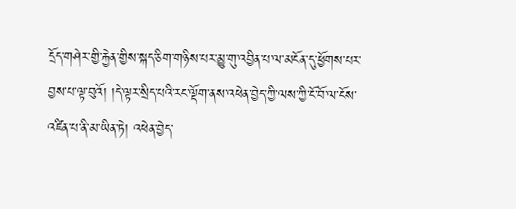དྲོད་གཤེར་གྱི་རྐྱེན་གྱིས་སྐད་ཅིག་གཉིས་པར་མྱུ་གུ་འབྱིན་པ་ལ་མངོན་དུ་ཕྱོགས་པར་བྱས་པ་ལྟ་བུའོ། །དེ་ལྟར་སྲིད་པའི་རང་ལྡོག་ནས་འཕེན་བྱེད་ཀྱི་ལས་ཀྱི་ངོ་བོ་ལ་ངོས་འཛིན་པ་ནི་མ་ཡིན་ཏེ། འཕེན་བྱེད་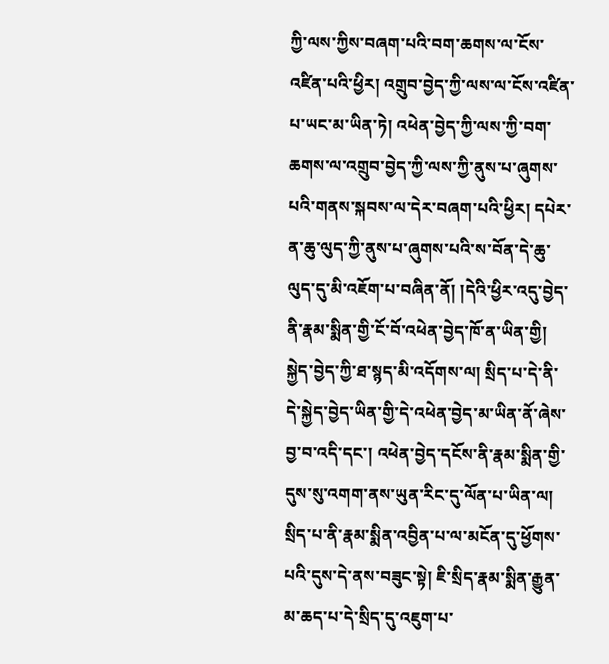ཀྱི་ལས་ཀྱིས་བཞག་པའི་བག་ཆགས་ལ་ངོས་འཛིན་པའི་ཕྱིར། འགྲུབ་བྱེད་ཀྱི་ལས་ལ་ངོས་འཛིན་པ་ཡང་མ་ཡིན་ཏེ། འཕེན་བྱེད་ཀྱི་ལས་ཀྱི་བག་ཆགས་ལ་འགྲུབ་བྱེད་ཀྱི་ལས་ཀྱི་ནུས་པ་ཞུགས་པའི་གནས་སྐབས་ལ་དེར་བཞག་པའི་ཕྱིར། དཔེར་ན་ཆུ་ལུད་ཀྱི་ནུས་པ་ཞུགས་པའི་ས་བོན་དེ་ཆུ་ལུད་དུ་མི་འཇོག་པ་བཞིན་ནོ། །དེའི་ཕྱིར་འདུ་བྱེད་ནི་རྣམ་སྨིན་གྱི་ངོ་བོ་འཕེན་བྱེད་ཁོ་ན་ཡིན་གྱི། སྐྱེད་བྱེད་ཀྱི་ཐ་སྙད་མི་འདོགས་ལ། སྲིད་པ་དེ་ནི་དེ་སྐྱེད་བྱེད་ཡིན་གྱི་དེ་འཕེན་བྱེད་མ་ཡིན་ནོ་ཞེས་བྱ་བ་འདི་དང་། འཕེན་བྱེད་དངོས་ནི་རྣམ་སྨིན་གྱི་དུས་སུ་འགག་ནས་ཡུན་རིང་དུ་ལོན་པ་ཡིན་ལ། སྲིད་པ་ནི་རྣམ་སྨིན་འབྱིན་པ་ལ་མངོན་དུ་ཕྱོགས་པའི་དུས་དེ་ནས་བཟུང་སྟེ། ཇི་སྲིད་རྣམ་སྨིན་རྒྱུན་མ་ཆད་པ་དེ་སྲིད་དུ་འཇུག་པ་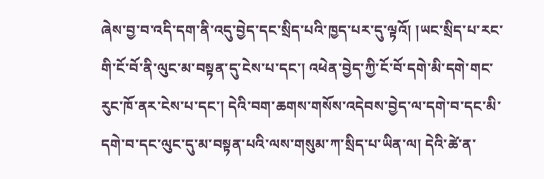ཞེས་བྱ་བ་འདི་དག་ནི་འདུ་བྱེད་དང་སྲིད་པའི་ཁྱད་པར་དུ་ལྟའོ། །ཡང་སྲིད་པ་རང་གི་ངོ་བོ་ནི་ལུང་མ་བསྟན་དུ་ངེས་པ་དང་། འཕེན་བྱེད་ཀྱི་ངོ་བོ་དགེ་མི་དགེ་གང་རུང་ཁོ་ནར་ངེས་པ་དང་། དེའི་བག་ཆགས་གསོས་འདེབས་བྱེད་ལ་དགེ་བ་དང་མི་དགེ་བ་དང་ལུང་དུ་མ་བསྟན་པའི་ལས་གསུམ་ཀ་སྲིད་པ་ཡིན་ལ། དེའི་ཚེ་ན་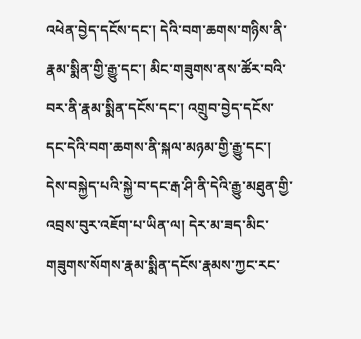འཕེན་བྱེད་དངོས་དང་། དེའི་བག་ཆགས་གཉིས་ནི་རྣམ་སྨིན་གྱི་རྒྱུ་དང་། མིང་གཟུགས་ནས་ཚོར་བའི་བར་ནི་རྣམ་སྨིན་དངོས་དང་། འགྲུབ་བྱེད་དངོས་དང་དེའི་བག་ཆགས་ནི་སྐལ་མཉམ་གྱི་རྒྱུ་དང་། དེས་བསྐྱེད་པའི་སྐྱེ་བ་དང་རྒ་ཤི་ནི་དེའི་རྒྱུ་མཐུན་གྱི་འབྲས་བུར་འཇོག་པ་ཡིན་ལ། དེར་མ་ཟད་མིང་གཟུགས་སོགས་རྣམ་སྨིན་དངོས་རྣམས་ཀྱང་རང་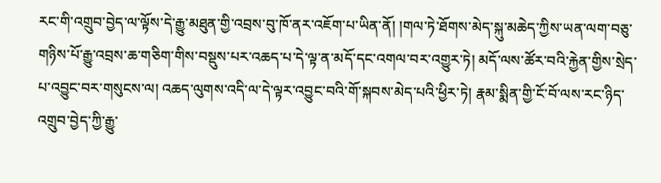རང་གི་འགྲུབ་བྱེད་ལ་ལྟོས་དེ་རྒྱུ་མཐུན་གྱི་འབྲས་བུ་ཁོ་ནར་འཇོག་པ་ཡིན་ནོ། །གལ་ཏེ་ཐོགས་མེད་སྐུ་མཆེད་ཀྱིས་ཡན་ལག་བཅུ་གཉིས་པོ་རྒྱུ་འབྲས་ཆ་གཅིག་གིས་བསྡུས་པར་འཆད་པ་དེ་ལྟ་ན་མདོ་དང་འགལ་བར་འགྱུར་ཏེ། མདོ་ལས་ཚོར་བའི་རྐྱེན་གྱིས་སྲེད་པ་འབྱུང་བར་གསུངས་ལ། འཆད་ལུགས་འདི་ལ་དེ་ལྟར་འབྱུང་བའི་གོ་སྐབས་མེད་པའི་ཕྱིར་ཏེ། རྣམ་སྨིན་གྱི་ངོ་བོ་ལས་རང་ཉིད་འགྲུབ་བྱེད་ཀྱི་རྒྱུ་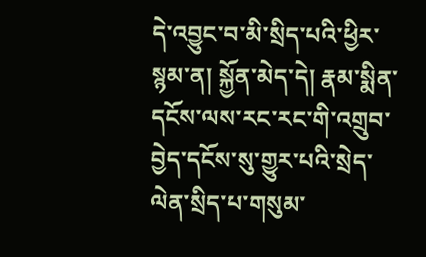དེ་འབྱུང་བ་མི་སྲིད་པའི་ཕྱིར་སྙམ་ན། སྐྱོན་མེད་དེ། རྣམ་སྨིན་དངོས་ལས་རང་རང་གི་འགྲུབ་བྱེད་དངོས་སུ་གྱུར་པའི་སྲེད་ལེན་སྲིད་པ་གསུམ་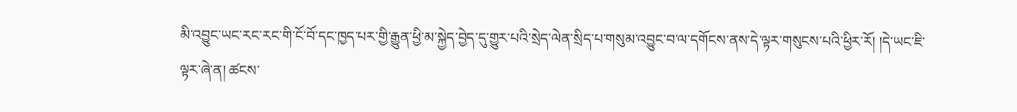མི་འབྱུང་ཡང་རང་རང་གི་ངོ་བོ་དང་ཁྱད་པར་གྱི་རྒྱུན་ཕྱི་མ་སྐྱེད་བྱེད་དུ་གྱུར་པའི་སྲེད་ལེན་སྲིད་པ་གསུམ་འབྱུང་བ་ལ་དགོངས་ནས་དེ་ལྟར་གསུངས་པའི་ཕྱིར་རོ། །དེ་ཡང་ཇི་ལྟར་ཞེ་ན། ཚངས་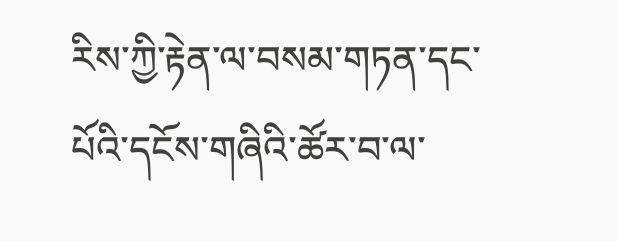རིས་ཀྱི་རྟེན་ལ་བསམ་གཏན་དང་པོའི་དངོས་གཞིའི་ཚོར་བ་ལ་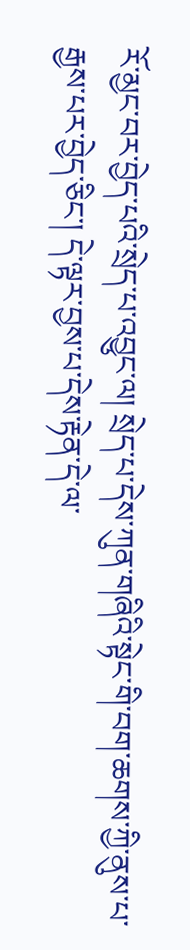རོ་མྱང་བར་བྱེད་པའི་སྲེད་པ་འབྱུང་ལ། སྲེད་པ་དེས་ཀུན་གཞིའི་སྟེང་གི་བག་ཆགས་ཀྱི་ནུས་པ་རྒྱས་པར་བྱེད་ཅིང་། དེ་ལྟར་བྱས་པ་དེས་རྟེན་དེ་ལ་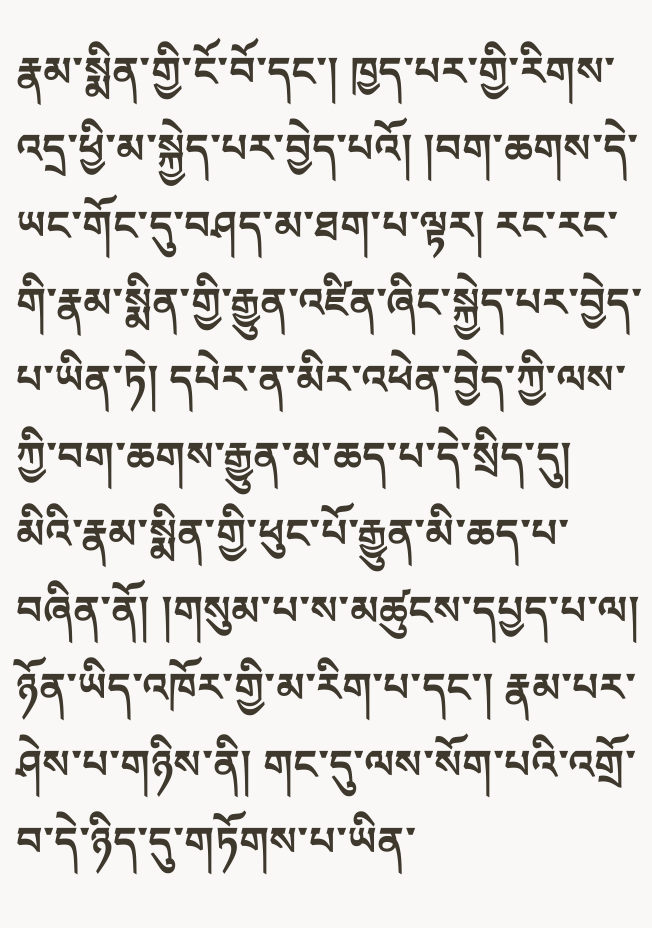རྣམ་སྨིན་གྱི་ངོ་བོ་དང་། ཁྱད་པར་གྱི་རིགས་འདྲ་ཕྱི་མ་སྐྱེད་པར་བྱེད་པའོ། །བག་ཆགས་དེ་ཡང་གོང་དུ་བཤད་མ་ཐག་པ་ལྟར། རང་རང་གི་རྣམ་སྨིན་གྱི་རྒྱུན་འཛིན་ཞིང་སྐྱེད་པར་བྱེད་པ་ཡིན་ཏེ། དཔེར་ན་མིར་འཕེན་བྱེད་ཀྱི་ལས་ཀྱི་བག་ཆགས་རྒྱུན་མ་ཆད་པ་དེ་སྲིད་དུ། མིའི་རྣམ་སྨིན་གྱི་ཕུང་པོ་རྒྱུན་མི་ཆད་པ་བཞིན་ནོ། །གསུམ་པ་ས་མཚུངས་དཔྱད་པ་ལ། ཉོན་ཡིད་འཁོར་གྱི་མ་རིག་པ་དང་། རྣམ་པར་ཤེས་པ་གཉིས་ནི། གང་དུ་ལས་སོག་པའི་འགྲོ་བ་དེ་ཉིད་དུ་གཏོགས་པ་ཡིན་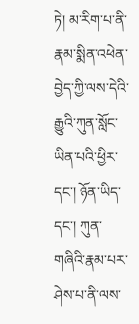ཏེ། མ་རིག་པ་ནི་རྣམ་སྨིན་འཕེན་བྱེད་ཀྱི་ལས་དེའི་རྒྱུའི་ཀུན་སློང་ཡིན་པའི་ཕྱིར་དང་། ཉོན་ཡིད་དང་། ཀུན་གཞིའི་རྣམ་པར་ཤེས་པ་ནི་ལས་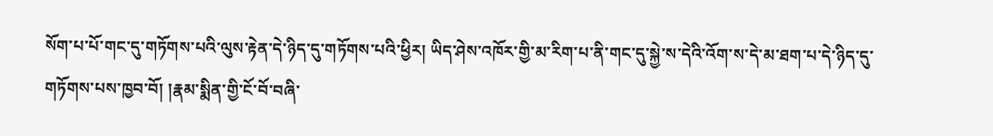སོག་པ་པོ་གང་དུ་གཏོགས་པའི་ལུས་རྟེན་དེ་ཉིད་དུ་གཏོགས་པའི་ཕྱིར། ཡིད་ཤེས་འཁོར་གྱི་མ་རིག་པ་ནི་གང་དུ་སྐྱེ་ས་དེའི་འོག་ས་དེ་མ་ཐག་པ་དེ་ཉིད་དུ་གཏོགས་པས་ཁྱབ་བོ། །རྣམ་སྨིན་གྱི་ངོ་བོ་བཞི་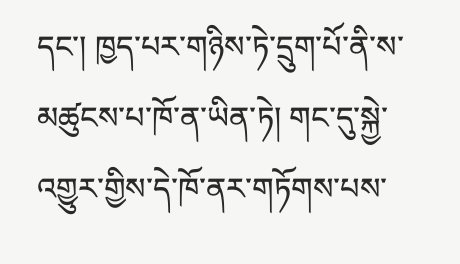དང་། ཁྱད་པར་གཉིས་ཏེ་དྲུག་པོ་ནི་ས་མཚུངས་པ་ཁོ་ན་ཡིན་ཏེ། གང་དུ་སྐྱེ་འགྱུར་གྱིས་དེ་ཁོ་ནར་གཏོགས་པས་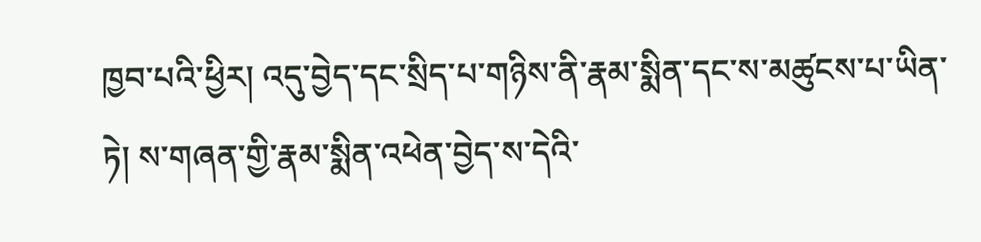ཁྱབ་པའི་ཕྱིར། འདུ་བྱེད་དང་སྲིད་པ་གཉིས་ནི་རྣམ་སྨིན་དང་ས་མཚུངས་པ་ཡིན་ཏེ། ས་གཞན་གྱི་རྣམ་སྨིན་འཕེན་བྱེད་ས་དེའི་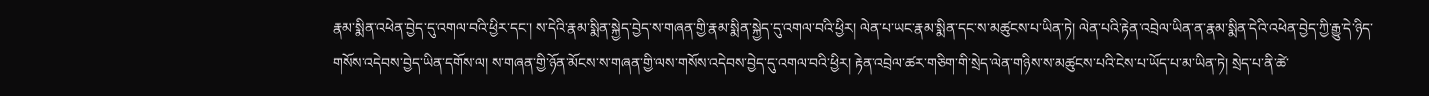རྣམ་སྨིན་འཕེན་བྱེད་དུ་འགལ་བའི་ཕྱིར་དང་། ས་དེའི་རྣམ་སྨིན་སྐྱེད་བྱེད་ས་གཞན་གྱི་རྣམ་སྨིན་སྐྱེད་དུ་འགལ་བའི་ཕྱིར། ལེན་པ་ཡང་རྣམ་སྨིན་དང་ས་མཚུངས་པ་ཡིན་ཏེ། ལེན་པའི་རྟེན་འབྲེལ་ཡིན་ན་རྣམ་སྨིན་དེའི་འཕེན་བྱེད་ཀྱི་རྒྱུ་དེ་ཉིད་གསོས་འདེབས་བྱེད་ཡིན་དགོས་ལ། ས་གཞན་གྱི་ཉོན་མོངས་ས་གཞན་གྱི་ལས་གསོས་འདེབས་བྱེད་དུ་འགལ་བའི་ཕྱིར། རྟེན་འབྲེལ་ཚར་གཅིག་གི་སྲེད་ལེན་གཉིས་ས་མཚུངས་པའི་ངེས་པ་ཡོད་པ་མ་ཡིན་ཏེ། སྲེད་པ་ནི་ཚེ་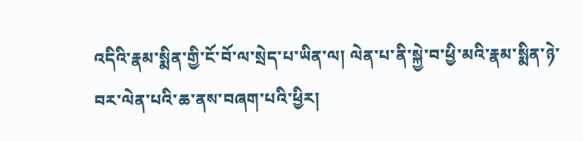འདིའི་རྣམ་སྨིན་གྱི་ངོ་བོ་ལ་སྲེད་པ་ཡིན་ལ། ལེན་པ་ནི་སྐྱེ་བ་ཕྱི་མའི་རྣམ་སྨིན་ཉེ་བར་ལེན་པའི་ཆ་ནས་བཞག་པའི་ཕྱིར།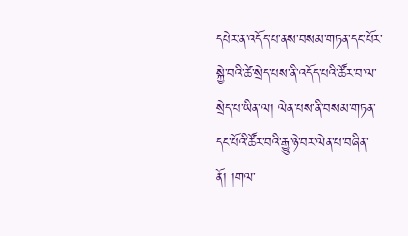དཔེར་ན་འདོད་པ་ནས་བསམ་གཏན་དང་པོར་སྐྱེ་བའི་ཚེ་སྲེད་པས་ནི་འདོད་པའི་ཚོར་བ་ལ་སྲེད་པ་ཡིན་ལ། ལེན་པས་ནི་བསམ་གཏན་དང་པོའི་ཚོར་བའི་རྒྱུ་ཉེ་བར་ལེན་པ་བཞིན་ནོ། །གལ་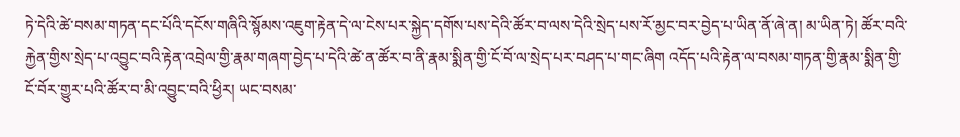ཏེ་དེའི་ཚེ་བསམ་གཏན་དང་པོའི་དངོས་གཞིའི་སྙོམས་འཇུག་རྟེན་དེ་ལ་ངེས་པར་སྐྱེད་དགོས་པས་དེའི་ཚོར་བ་ལས་དེའི་སྲེད་པས་རོ་མྱང་བར་བྱེད་པ་ཡིན་ནོ་ཞེ་ན། མ་ཡིན་ཏེ། ཚོར་བའི་རྐྱེན་གྱིས་སྲེད་པ་འབྱུང་བའི་རྟེན་འབྲེལ་གྱི་རྣམ་གཞག་བྱེད་པ་དེའི་ཚེ་ན་ཚོར་བ་ནི་རྣམ་སྨིན་གྱི་ངོ་བོ་ལ་སྲེད་པར་བཤད་པ་གང་ཞིག འདོད་པའི་རྟེན་ལ་བསམ་གཏན་གྱི་རྣམ་སྨིན་གྱི་ངོ་བོར་གྱུར་པའི་ཚོར་བ་མི་འབྱུང་བའི་ཕྱིར། ཡང་བསམ་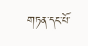གཏན་དང་པོ་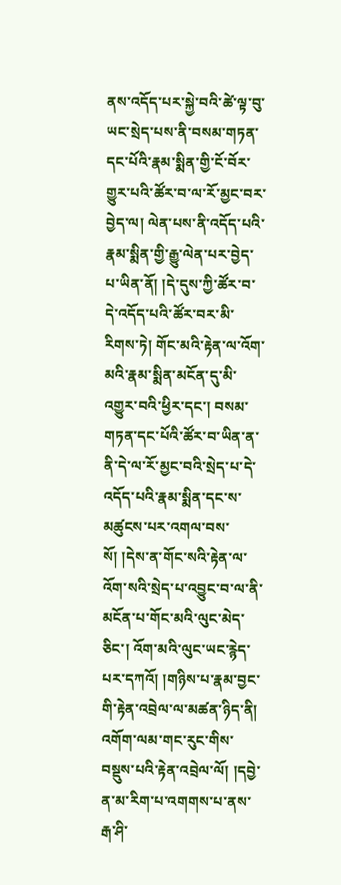ནས་འདོད་པར་སྐྱེ་བའི་ཚེ་ལྟ་བུ་ཡང་སྲེད་པས་ནི་བསམ་གཏན་དང་པོའི་རྣམ་སྨིན་གྱི་ངོ་བོར་གྱུར་པའི་ཚོར་བ་ལ་རོ་མྱང་བར་བྱེད་ལ། ལེན་པས་ནི་འདོད་པའི་རྣམ་སྨིན་གྱི་རྒྱུ་ལེན་པར་བྱེད་པ་ཡིན་ནོ། །དེ་དུས་ཀྱི་ཚོར་བ་དེ་འདོད་པའི་ཚོར་བར་མི་རིགས་ཏེ། གོང་མའི་རྟེན་ལ་འོག་མའི་རྣམ་སྨིན་མངོན་དུ་མི་འགྱུར་བའི་ཕྱིར་དང་། བསམ་གཏན་དང་པོའི་ཚོར་བ་ཡིན་ན་ནི་དེ་ལ་རོ་མྱང་བའི་སྲེད་པ་དེ་འདོད་པའི་རྣམ་སྨིན་དང་ས་མཚུངས་པར་འགལ་བས་སོ། །དེས་ན་གོང་སའི་རྟེན་ལ་འོག་སའི་སྲེད་པ་འབྱུང་བ་ལ་ནི་མངོན་པ་གོང་མའི་ལུང་མེད་ཅིང་། འོག་མའི་ལུང་ཡང་རྙེད་པར་དཀའོ། །གཉིས་པ་རྣམ་བྱང་གི་རྟེན་འབྲེལ་ལ་མཚན་ཉིད་ནི། འགོག་ལམ་གང་རུང་གིས་བསྡུས་པའི་རྟེན་འབྲེལ་ལོ། །དབྱེ་ན་མ་རིག་པ་འགགས་པ་ནས་རྒ་ཤི་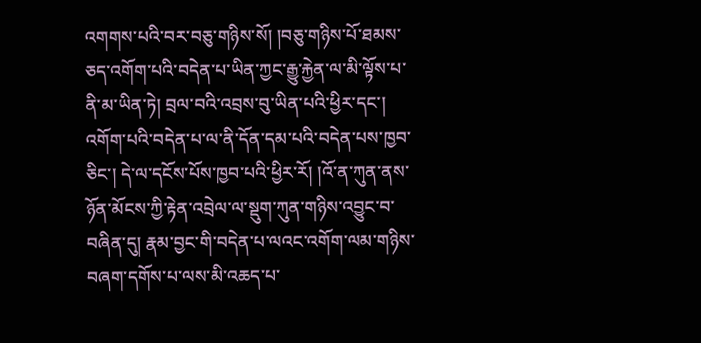འགགས་པའི་བར་བཅུ་གཉིས་སོ། །བཅུ་གཉིས་པོ་ཐམས་ཅད་འགོག་པའི་བདེན་པ་ཡིན་ཀྱང་རྒྱུ་རྐྱེན་ལ་མི་ལྟོས་པ་ནི་མ་ཡིན་ཏེ། བྲལ་བའི་འབྲས་བུ་ཡིན་པའི་ཕྱིར་དང་། འགོག་པའི་བདེན་པ་ལ་ནི་དོན་དམ་པའི་བདེན་པས་ཁྱབ་ཅིང་། དེ་ལ་དངོས་པོས་ཁྱབ་པའི་ཕྱིར་རོ། །འོ་ན་ཀུན་ནས་ཉོན་མོངས་ཀྱི་རྟེན་འབྲེལ་ལ་སྡུག་ཀུན་གཉིས་འབྱུང་བ་བཞིན་དུ། རྣམ་བྱང་གི་བདེན་པ་ལའང་འགོག་ལམ་གཉིས་བཞག་དགོས་པ་ལས་མི་འཆད་པ་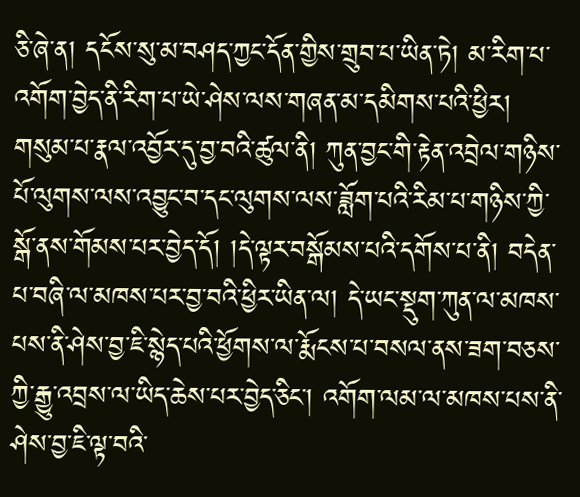ཅི་ཞེ་ན། དངོས་སུ་མ་བཤད་ཀྱང་དོན་གྱིས་གྲུབ་པ་ཡིན་ཏེ། མ་རིག་པ་འགོག་བྱེད་ནི་རིག་པ་ཡེ་ཤེས་ལས་གཞན་མ་དམིགས་པའི་ཕྱིར། གསུམ་པ་རྣལ་འབྱོར་དུ་བྱ་བའི་ཚུལ་ནི། ཀུན་བྱང་གི་རྟེན་འབྲེལ་གཉིས་པོ་ལུགས་ལས་འབྱུང་བ་དང་ལུགས་ལས་ཟློག་པའི་རིམ་པ་གཉིས་ཀྱི་སྒོ་ནས་གོམས་པར་བྱེད་དོ། །དེ་ལྟར་བསྒོམས་པའི་དགོས་པ་ནི། བདེན་པ་བཞི་ལ་མཁས་པར་བྱ་བའི་ཕྱིར་ཡིན་ལ། དེ་ཡང་སྡུག་ཀུན་ལ་མཁས་པས་ནི་ཤེས་བྱ་ཇི་སྙེད་པའི་ཕྱོགས་ལ་རྨོངས་པ་བསལ་ནས་ཟག་བཅས་ཀྱི་རྒྱུ་འབྲས་ལ་ཡིད་ཆེས་པར་བྱེད་ཅིང་། འགོག་ལམ་ལ་མཁས་པས་ནི་ཤེས་བྱ་ཇི་ལྟ་བའི་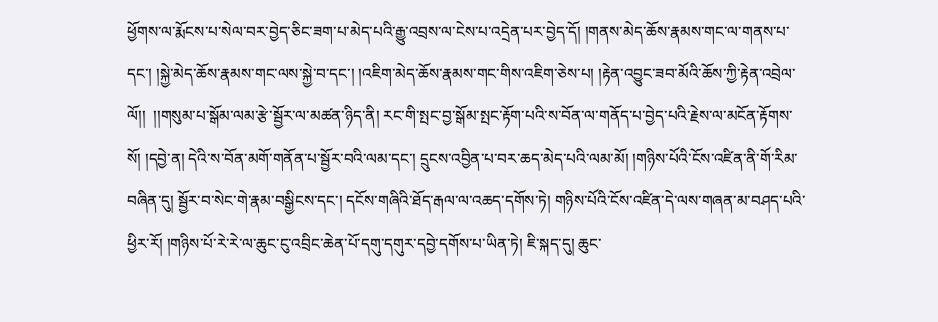ཕྱོགས་ལ་རྨོངས་པ་སེལ་བར་བྱེད་ཅིང་ཟག་པ་མེད་པའི་རྒྱུ་འབྲས་ལ་ངེས་པ་འདྲེན་པར་བྱེད་དོ། །གནས་མེད་ཆོས་རྣམས་གང་ལ་གནས་པ་དང་། །སྐྱེ་མེད་ཆོས་རྣམས་གང་ལས་སྐྱེ་བ་དང་། །འཇིག་མེད་ཆོས་རྣམས་གང་གིས་འཇིག་ཅེས་པ། །རྟེན་འབྱུང་ཟབ་མོའི་ཆོས་ཀྱི་རྟེན་འབྲེལ་ལོ།།  །།གསུམ་པ་སྒོམ་ལམ་རྩེ་སྦྱོར་ལ་མཚན་ཉིད་ནི། རང་གི་སྤང་བྱ་སྒོམ་སྤང་རྟོག་པའི་ས་བོན་ལ་གནོད་པ་བྱེད་པའི་རྗེས་ལ་མངོན་རྟོགས་སོ། །དབྱེ་ན། དེའི་ས་བོན་མགོ་གནོན་པ་སྦྱོར་བའི་ལམ་དང་། དྲུངས་འབྱིན་པ་བར་ཆད་མེད་པའི་ལམ་མོ། །གཉིས་པོའི་ངོས་འཛིན་ནི་གོ་རིམ་བཞིན་དུ། སྦྱོར་བ་སེང་གེ་རྣམ་བསྒྱིངས་དང་། དངོས་གཞིའི་ཐོད་རྒལ་ལ་འཆད་དགོས་ཏེ། གཉིས་པོའི་ངོས་འཛིན་དེ་ལས་གཞན་མ་བཤད་པའི་ཕྱིར་རོ། །གཉིས་པོ་རེ་རེ་ལ་ཆུང་ངུ་འབྲིང་ཆེན་པོ་དགུ་དགུར་དབྱེ་དགོས་པ་ཡིན་ཏེ། ཇི་སྐད་དུ། ཆུང་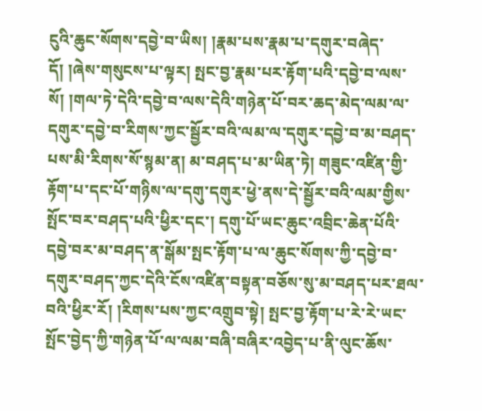ངུའི་ཆུང་སོགས་དབྱེ་བ་ཡིས། །རྣམ་པས་རྣམ་པ་དགུར་བཞེད་དོ། །ཞེས་གསུངས་པ་ལྟར། སྤང་བྱ་རྣམ་པར་རྟོག་པའི་དབྱེ་བ་ལས་སོ། །གལ་ཏེ་དེའི་དབྱེ་བ་ལས་དེའི་གཉེན་པོ་བར་ཆད་མེད་ལམ་ལ་དགུར་དབྱེ་བ་རིགས་ཀྱང་སྦྱོར་བའི་ལམ་ལ་དགུར་དབྱེ་བ་མ་བཤད་པས་མི་རིགས་སོ་སྙམ་ན། མ་བཤད་པ་མ་ཡིན་ཏེ། གཟུང་འཛིན་གྱི་རྟོག་པ་དང་པོ་གཉིས་ལ་དགུ་དགུར་ཕྱེ་ནས་དེ་སྦྱོར་བའི་ལམ་གྱིས་སྤོང་བར་བཤད་པའི་ཕྱིར་དང་། དགུ་པོ་ཡང་ཆུང་འབྲིང་ཆེན་པོའི་དབྱེ་བར་མ་བཤད་ན་སྒོམ་སྤང་རྟོག་པ་ལ་ཆུང་སོགས་ཀྱི་དབྱེ་བ་དགུར་བཤད་ཀྱང་དེའི་ངོས་འཛིན་བསྟན་བཅོས་སུ་མ་བཤད་པར་ཐལ་བའི་ཕྱིར་རོ། །རིགས་པས་ཀྱང་འགྲུབ་སྟེ། སྤང་བྱ་རྟོག་པ་རེ་རེ་ཡང་སྤོང་བྱེད་ཀྱི་གཉེན་པོ་ལ་ལམ་བཞི་བཞིར་འབྱེད་པ་ནི་ལུང་ཆོས་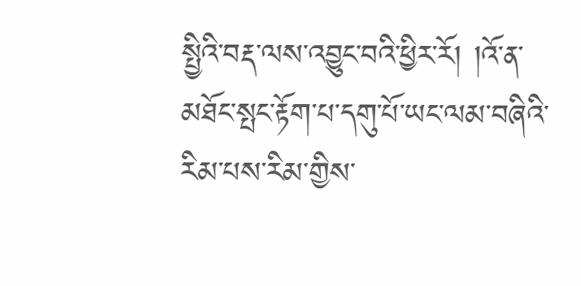སྤྱིའི་བརྡ་ལས་འབྱུང་བའི་ཕྱིར་རོ། །འོ་ན་མཐོང་སྤང་རྟོག་པ་དགུ་པོ་ཡང་ལམ་བཞིའི་རིམ་པས་རིམ་གྱིས་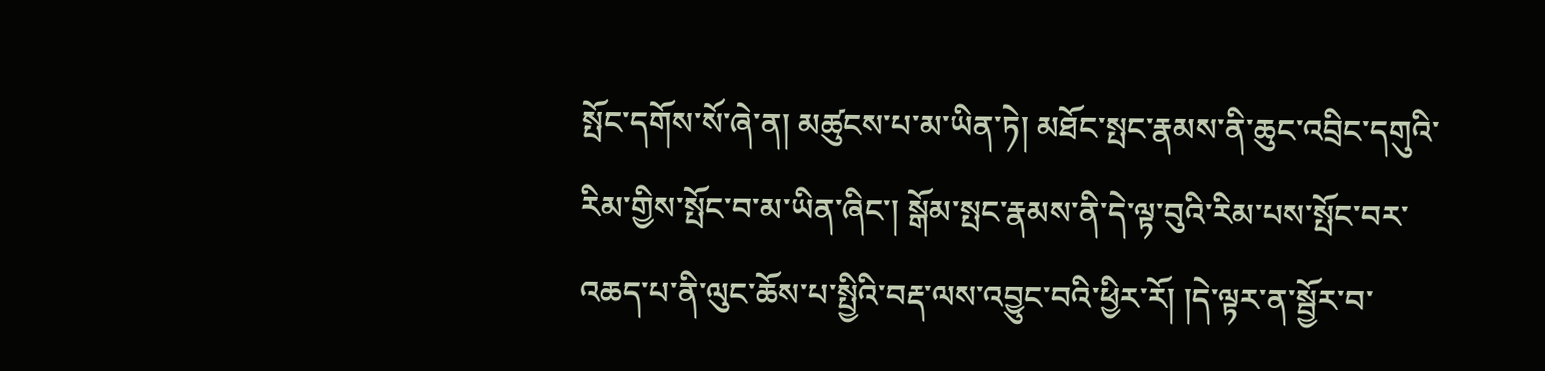སྤོང་དགོས་སོ་ཞེ་ན། མཚུངས་པ་མ་ཡིན་ཏེ། མཐོང་སྤང་རྣམས་ནི་ཆུང་འབྲིང་དགུའི་རིམ་གྱིས་སྤོང་བ་མ་ཡིན་ཞིང་། སྒོམ་སྤང་རྣམས་ནི་དེ་ལྟ་བུའི་རིམ་པས་སྤོང་བར་འཆད་པ་ནི་ལུང་ཆོས་པ་སྤྱིའི་བརྡ་ལས་འབྱུང་བའི་ཕྱིར་རོ། །དེ་ལྟར་ན་སྦྱོར་བ་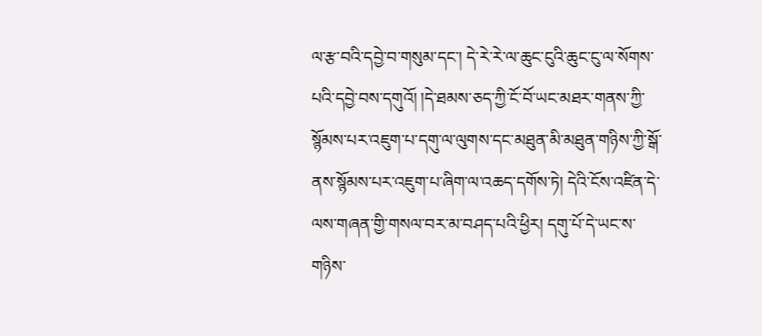ལ་རྩ་བའི་དབྱེ་བ་གསུམ་དང་། དེ་རེ་རེ་ལ་ཆུང་ངུའི་ཆུང་ངུ་ལ་སོགས་པའི་དབྱེ་བས་དགུའོ། །དེ་ཐམས་ཅད་ཀྱི་ངོ་བོ་ཡང་མཐར་གནས་ཀྱི་སྙོམས་པར་འཇུག་པ་དགུ་ལ་ལུགས་དང་མཐུན་མི་མཐུན་གཉིས་ཀྱི་སྒོ་ནས་སྙོམས་པར་འཇུག་པ་ཞིག་ལ་འཆད་དགོས་ཏེ། དེའི་ངོས་འཛིན་དེ་ལས་གཞན་གྱི་གསལ་བར་མ་བཤད་པའི་ཕྱིར། དགུ་པོ་དེ་ཡང་ས་གཉིས་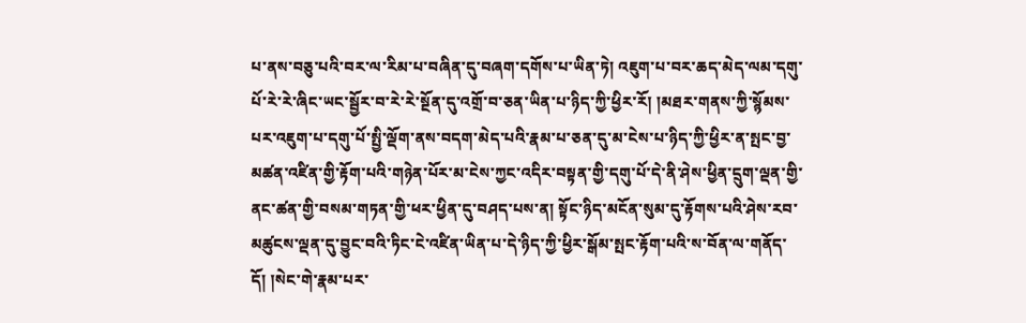པ་ནས་བཅུ་པའི་བར་ལ་རིམ་པ་བཞིན་དུ་བཞག་དགོས་པ་ཡིན་ཏེ། འཇུག་པ་བར་ཆད་མེད་ལམ་དགུ་པོ་རེ་རེ་ཞིང་ཡང་སྦྱོར་བ་རེ་རེ་སྔོན་དུ་འགྲོ་བ་ཅན་ཡིན་པ་ཉིད་ཀྱི་ཕྱིར་རོ། །མཐར་གནས་ཀྱི་སྙོམས་པར་འཇུག་པ་དགུ་པོ་སྤྱི་ལྡོག་ནས་བདག་མེད་པའི་རྣམ་པ་ཅན་དུ་མ་ངེས་པ་ཉིད་ཀྱི་ཕྱིར་ན་སྤང་བྱ་མཚན་འཛིན་གྱི་རྟོག་པའི་གཉེན་པོར་མ་ངེས་ཀྱང་འདིར་བསྟན་གྱི་དགུ་པོ་དེ་ནི་ཤེས་ཕྱིན་དྲུག་ལྡན་གྱི་ནང་ཚན་གྱི་བསམ་གཏན་གྱི་ཕར་ཕྱིན་དུ་བཤད་པས་ན། སྟོང་ཉིད་མངོན་སུམ་དུ་རྟོགས་པའི་ཤེས་རབ་མཚུངས་ལྡན་དུ་བྱུང་བའི་ཏིང་ངེ་འཛིན་ཡིན་པ་དེ་ཉིད་ཀྱི་ཕྱིར་སྒོམ་སྤང་རྟོག་པའི་ས་བོན་ལ་གནོད་དོ། །སེང་གེ་རྣམ་པར་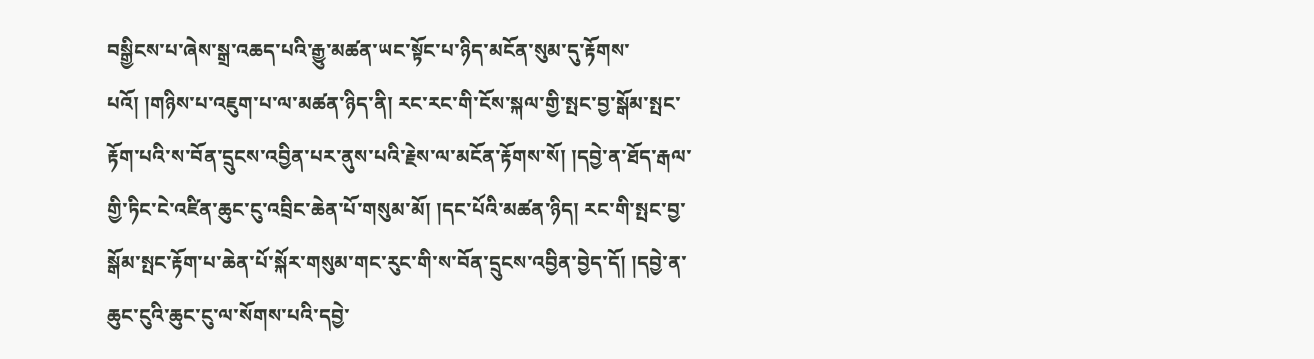བསྒྱིངས་པ་ཞེས་སྒྲ་འཆད་པའི་རྒྱུ་མཚན་ཡང་སྟོང་པ་ཉིད་མངོན་སུམ་དུ་རྟོགས་པའོ། །གཉིས་པ་འཇུག་པ་ལ་མཚན་ཉིད་ནི། རང་རང་གི་ངོས་སྐལ་གྱི་སྤང་བྱ་སྒོམ་སྤང་རྟོག་པའི་ས་བོན་དྲུངས་འབྱིན་པར་ནུས་པའི་རྗེས་ལ་མངོན་རྟོགས་སོ། །དབྱེ་ན་ཐོད་རྒལ་གྱི་ཏིང་ངེ་འཛིན་ཆུང་ངུ་འབྲིང་ཆེན་པོ་གསུམ་མོ། །དང་པོའི་མཚན་ཉིད། རང་གི་སྤང་བྱ་སྒོམ་སྤང་རྟོག་པ་ཆེན་པོ་སྐོར་གསུམ་གང་རུང་གི་ས་བོན་དྲུངས་འབྱིན་བྱེད་དོ། །དབྱེ་ན་ཆུང་ངུའི་ཆུང་ངུ་ལ་སོགས་པའི་དབྱེ་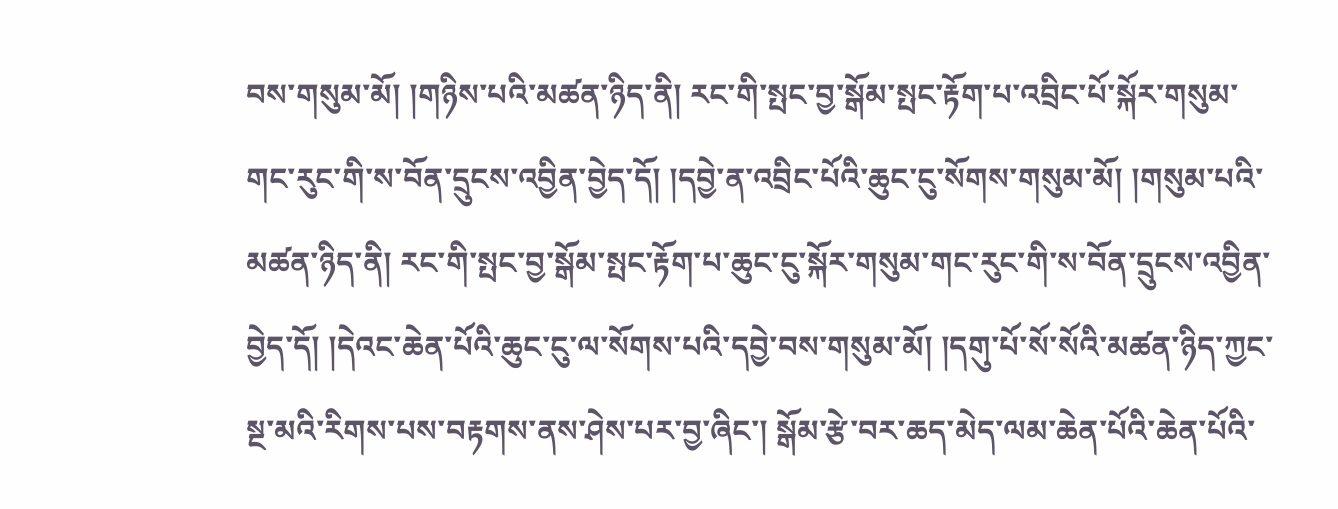བས་གསུམ་མོ། །གཉིས་པའི་མཚན་ཉིད་ནི། རང་གི་སྤང་བྱ་སྒོམ་སྤང་རྟོག་པ་འབྲིང་པོ་སྐོར་གསུམ་གང་རུང་གི་ས་བོན་དྲུངས་འབྱིན་བྱེད་དོ། །དབྱེ་ན་འབྲིང་པོའི་ཆུང་ངུ་སོགས་གསུམ་མོ། །གསུམ་པའི་མཚན་ཉིད་ནི། རང་གི་སྤང་བྱ་སྒོམ་སྤང་རྟོག་པ་ཆུང་ངུ་སྐོར་གསུམ་གང་རུང་གི་ས་བོན་དྲུངས་འབྱིན་བྱེད་དོ། །དེའང་ཆེན་པོའི་ཆུང་ངུ་ལ་སོགས་པའི་དབྱེ་བས་གསུམ་མོ། །དགུ་པོ་སོ་སོའི་མཚན་ཉིད་ཀྱང་སྔ་མའི་རིགས་པས་བརྟགས་ནས་ཤེས་པར་བྱ་ཞིང་། སྒོམ་རྩེ་བར་ཆད་མེད་ལམ་ཆེན་པོའི་ཆེན་པོའི་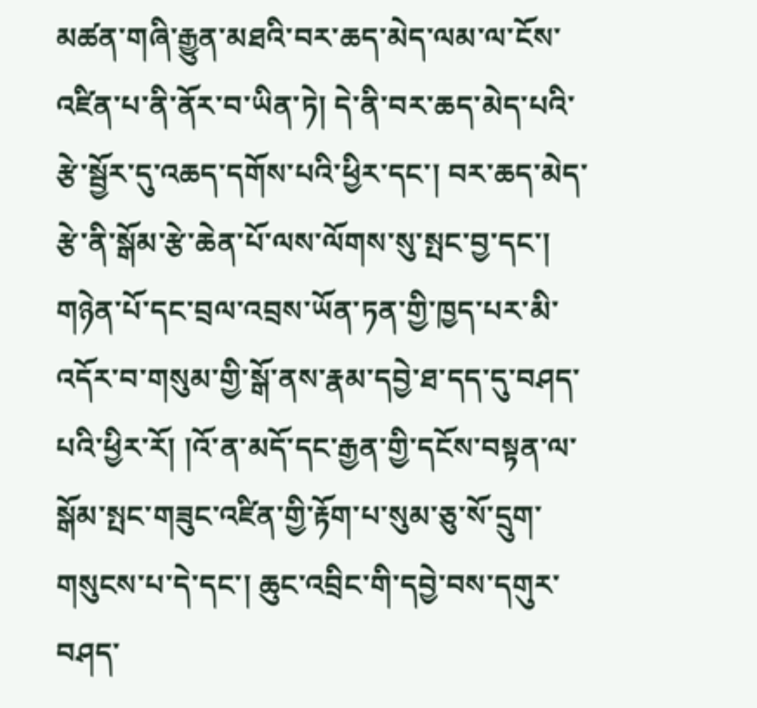མཚན་གཞི་རྒྱུན་མཐའི་བར་ཆད་མེད་ལམ་ལ་ངོས་འཛིན་པ་ནི་ནོར་བ་ཡིན་ཏེ། དེ་ནི་བར་ཆད་མེད་པའི་རྩེ་སྦྱོར་དུ་འཆད་དགོས་པའི་ཕྱིར་དང་། བར་ཆད་མེད་རྩེ་ནི་སྒོམ་རྩེ་ཆེན་པོ་ལས་ལོགས་སུ་སྤང་བྱ་དང་། གཉེན་པོ་དང་བྲལ་འབྲས་ཡོན་ཏན་གྱི་ཁྱད་པར་མི་འདོར་བ་གསུམ་གྱི་སྒོ་ནས་རྣམ་དབྱེ་ཐ་དད་དུ་བཤད་པའི་ཕྱིར་རོ། །འོ་ན་མདོ་དང་རྒྱན་གྱི་དངོས་བསྟན་ལ་སྒོམ་སྤང་གཟུང་འཛིན་གྱི་རྟོག་པ་སུམ་ཅུ་སོ་དྲུག་གསུངས་པ་དེ་དང་། ཆུང་འབྲིང་གི་དབྱེ་བས་དགུར་བཤད་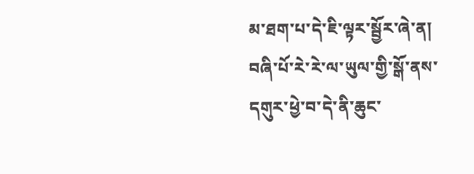མ་ཐག་པ་དེ་ཇི་ལྟར་སྦྱོར་ཞེ་ན། བཞི་པོ་རེ་རེ་ལ་ཡུལ་གྱི་སྒོ་ནས་དགུར་ཕྱེ་བ་དེ་ནི་ཆུང་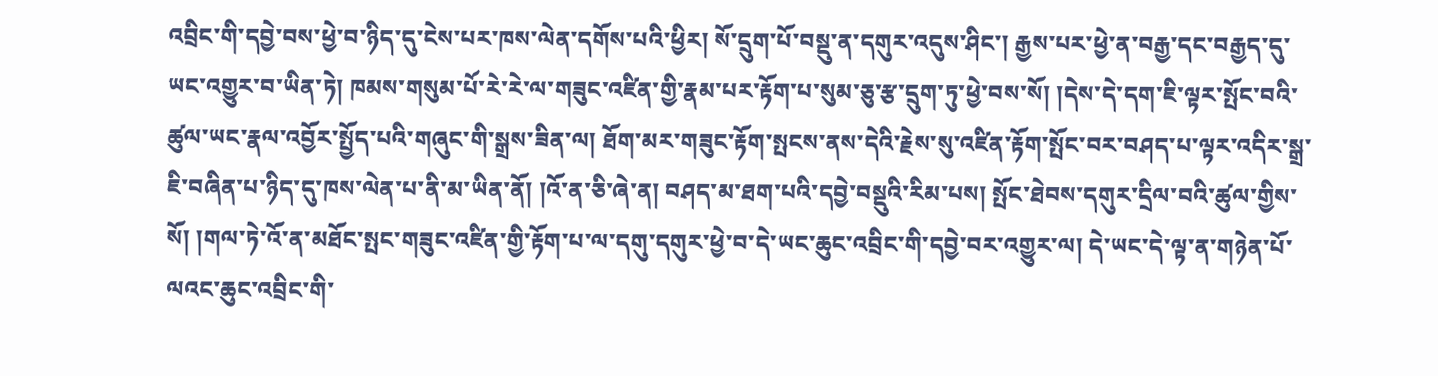འབྲིང་གི་དབྱེ་བས་ཕྱེ་བ་ཉིད་དུ་ངེས་པར་ཁས་ལེན་དགོས་པའི་ཕྱིར། སོ་དྲུག་པོ་བསྡུ་ན་དགུར་འདུས་ཤིང་། རྒྱས་པར་ཕྱེ་ན་བརྒྱ་དང་བརྒྱད་དུ་ཡང་འགྱུར་བ་ཡིན་ཏེ། ཁམས་གསུམ་པོ་རེ་རེ་ལ་གཟུང་འཛིན་གྱི་རྣམ་པར་རྟོག་པ་སུམ་ཅུ་རྩ་དྲུག་ཏུ་ཕྱེ་བས་སོ། །དེས་དེ་དག་ཇི་ལྟར་སྤོང་བའི་ཚུལ་ཡང་རྣལ་འབྱོར་སྤྱོད་པའི་གཞུང་གི་སྒྲས་ཟིན་ལ། ཐོག་མར་གཟུང་རྟོག་སྤངས་ནས་དེའི་རྗེས་སུ་འཛིན་རྟོག་སྤོང་བར་བཤད་པ་ལྟར་འདིར་སྒྲ་ཇི་བཞིན་པ་ཉིད་དུ་ཁས་ལེན་པ་ནི་མ་ཡིན་ནོ། །འོ་ན་ཅི་ཞེ་ན། བཤད་མ་ཐག་པའི་དབྱེ་བསྡུའི་རིམ་པས། སྤོང་ཐེབས་དགུར་དྲིལ་བའི་ཚུལ་གྱིས་སོ། །གལ་ཏེ་འོ་ན་མཐོང་སྤང་གཟུང་འཛིན་གྱི་རྟོག་པ་ལ་དགུ་དགུར་ཕྱེ་བ་དེ་ཡང་ཆུང་འབྲིང་གི་དབྱེ་བར་འགྱུར་ལ། དེ་ཡང་དེ་ལྟ་ན་གཉེན་པོ་ལའང་ཆུང་འབྲིང་གི་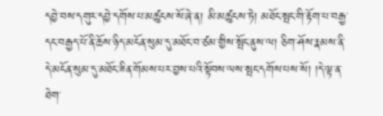དབྱེ་བས་དགུར་དབྱེ་དགོས་པ་མཚུངས་སོ་ཞེ་ན། མི་མཚུངས་ཏེ། མཐོང་སྤང་གི་རྟོག་པ་བརྒྱ་དང་བརྒྱད་པོ་ནི་ཆོས་ཉིད་མངོན་སུམ་དུ་མཐོང་བ་ཙམ་གྱིས་སྤོང་ནུས་ལ། ཅིག་ཤོས་རྣམས་ནི་དེ་མངོན་སུམ་དུ་མཐོང་ཟིན་གོམས་པར་བྱས་པའི་སྟོབས་ལས་སྤང་དགོས་པས་སོ། །དེ་ལྟ་ན་ཐེག་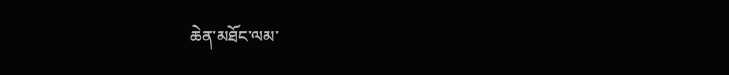ཆེན་མཐོང་ལམ་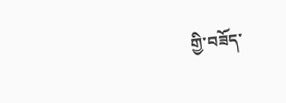གྱི་བཟོད་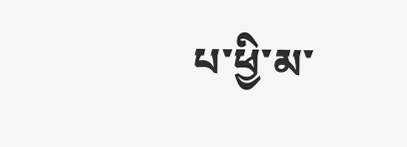པ་ཕྱི་མ་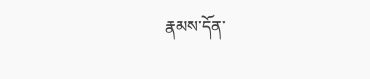རྣམས་དོན་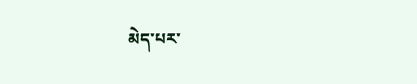མེད་པར་